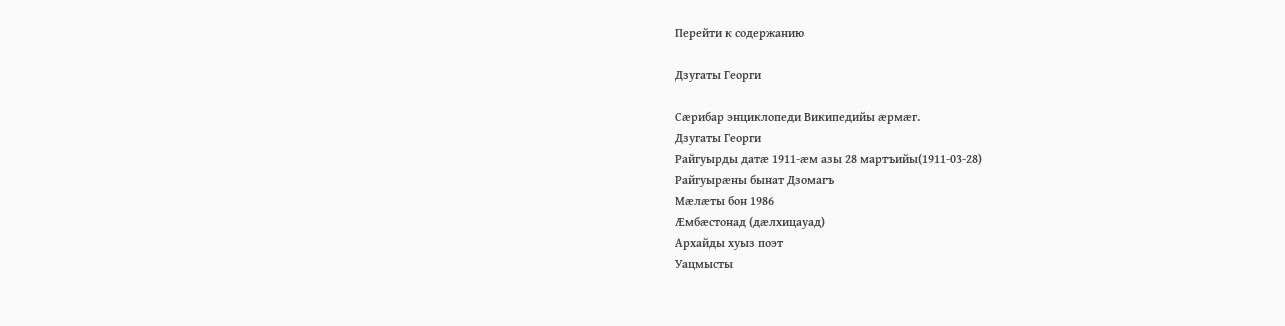Перейти к содержанию

Дзугаты Георги

Сæрибар энциклопеди Википедийы æрмæг.
Дзугаты Георги
Райгуырды датæ 1911-æм азы 28 мартъийы(1911-03-28)
Райгуырæны бынат Дзомагъ
Мæлæты бон 1986
Æмбæстонад (дæлхицауад)
Архайды хуыз поэт
Уацмысты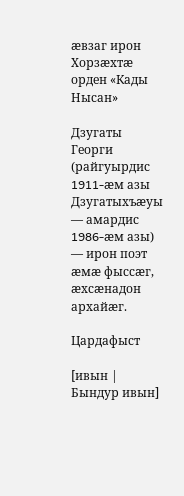æвзаг ирон
Хорзæхтæ
орден «Кады Нысан»

Дзугаты Георги (райгуырдис 1911-æм азы Дзугатыхъæуы — амардис 1986-æм азы) — ирон поэт æмæ фыссæг, æхсæнадон архайæг.

Цардафыст

[ивын | Бындур ивын]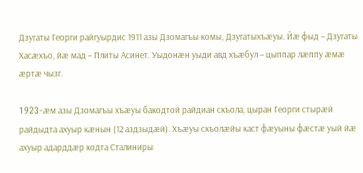Дзугаты Георги райгуырдис 1911 азы Дзомагъы комы, Дзугатыхъæуы. Йæ фыд – Дзугаты Хасæхъо, йæ мад – Плиты Асинет. Уыдонæн уыди авд хъæбул – цыппар лæппу æмæ æртæ чызг.

1923-æм азы Дзомагъы хъæуы бакодтой райдиан скъола, цыран Георги стырæй райдыдта ахуыр кæнын (12 аздзыдæй). Хъæуы скъолæйы каст фæуыны фæстæ уый йæ ахуыр адарддæр кодта Сталиниры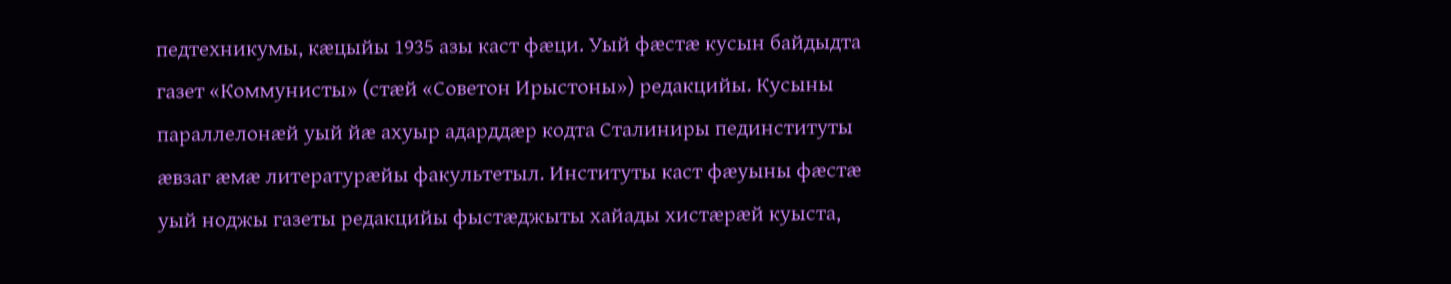педтехникумы, кæцыйы 1935 азы каст фæци. Уый фæстæ кусын байдыдта газет «Коммунисты» (стæй «Советон Ирыстоны») редакцийы. Кусыны параллелонæй уый йæ ахуыр адарддæр кодта Сталиниры пединституты æвзаг æмæ литературæйы факультетыл. Институты каст фæуыны фæстæ уый ноджы газеты редакцийы фыстæджыты хайады хистæрæй куыста,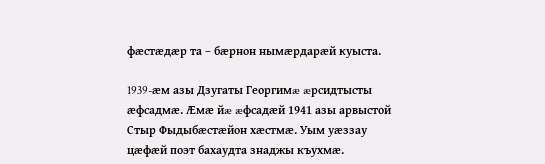фæстæдæр та – бæрнон нымæрдарæй куыста.

1939-æм азы Дзугаты Георгимæ æрсидтысты æфсадмæ. Æмæ йæ æфсадæй 1941 азы арвыстой Стыр Фыдыбæстæйон хæстмæ. Уым уæззау цæфæй поэт бахаудта знаджы къухмæ.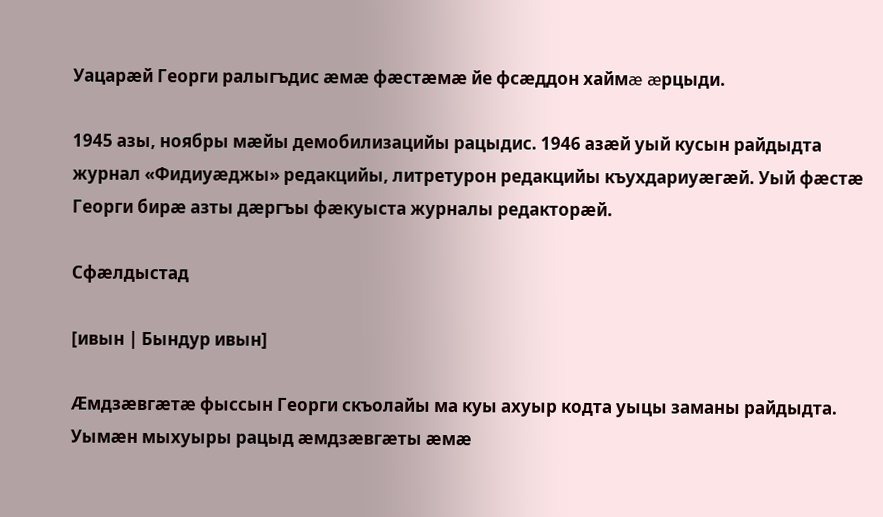Уацарæй Георги ралыгъдис æмæ фæстæмæ йе фсæддон хаймæ æрцыди.

1945 азы, ноябры мæйы демобилизацийы рацыдис. 1946 азæй уый кусын райдыдта журнал «Фидиуæджы» редакцийы, литретурон редакцийы къухдариуæгæй. Уый фæстæ Георги бирæ азты дæргъы фæкуыста журналы редакторæй.

Сфæлдыстад

[ивын | Бындур ивын]

Æмдзæвгæтæ фыссын Георги скъолайы ма куы ахуыр кодта уыцы заманы райдыдта. Уымæн мыхуыры рацыд æмдзæвгæты æмæ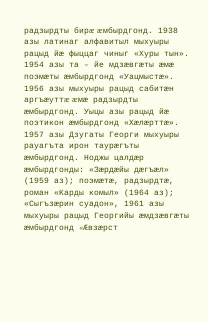радзырдты бирæ æмбырдгонд. 1938 азы латинаг алфавитыл мыхуыры рацыд йæ фыццаг чиныг «Хуры тын». 1954 азы та – йе мдзæвгæты æмæ поэмæты æмбырдгонд «Уацмыстæ». 1956 азы мыхуыры рацыд сабитæн аргъæуттæ æмæ радзырдты æмбырдгонд. Уыцы азы рацыд йæ поэтикон æмбырдгонд «Хæлæрттæ». 1957 азы Дзугаты Георги мыхуыры рауагъта ирон таурæгъты æмбырдгонд. Ноджы цалдæр æмбырдгонды: «Зæрдæйы дæгъæл» (1959 аз); поэмæтæ, радзырдтæ, роман «Карды комыл» (1964 аз); «Сыгъзæрин суадон», 1961 азы мыхуыры рацыд Георгийы æмдзæвгæты æмбырдгонд «Æвзæрст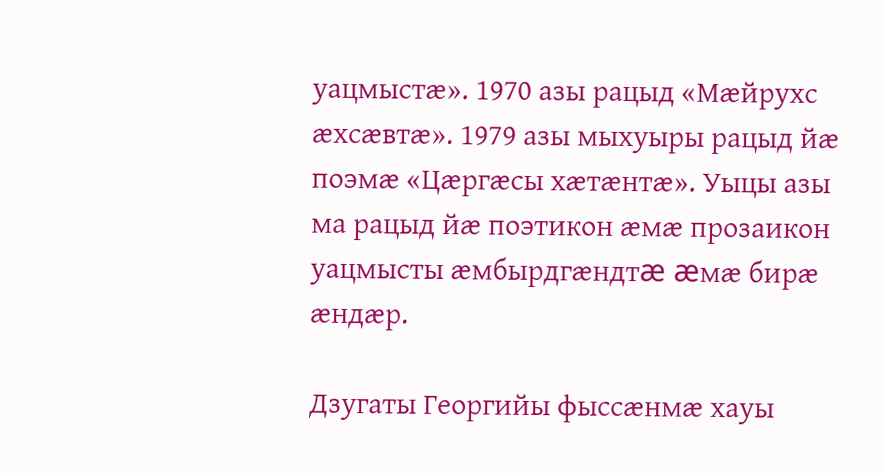уацмыстæ». 1970 азы рацыд «Мæйрухс æхсæвтæ». 1979 азы мыхуыры рацыд йæ поэмæ «Цæргæсы хæтæнтæ». Уыцы азы ма рацыд йæ поэтикон æмæ прозаикон уацмысты æмбырдгæндтæ æмæ бирæ æндæр.

Дзугаты Георгийы фыссæнмæ хауы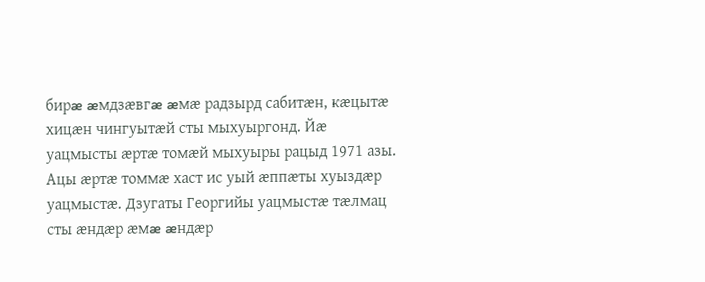бирæ æмдзæвгæ æмæ радзырд сабитæн, кæцытæ хицæн чингуытæй сты мыхуыргонд. Йæ уацмысты æртæ томæй мыхуыры рацыд 1971 азы. Ацы æртæ томмæ хаст ис уый æппæты хуыздæр уацмыстæ. Дзугаты Георгийы уацмыстæ тæлмац сты æндæр æмæ æндæр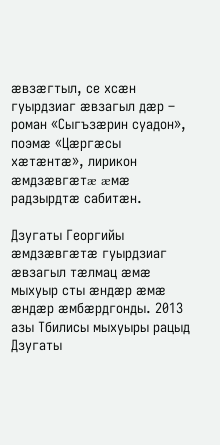æвзæгтыл, се хсæн гуырдзиаг æвзагыл дæр – роман «Сыгъзæрин суадон», поэмæ «Цæргæсы хæтæнтæ», лирикон æмдзæвгæтæ æмæ радзырдтæ сабитæн.

Дзугаты Георгийы æмдзæвгæтæ гуырдзиаг æвзагыл тæлмац æмæ мыхуыр сты æндæр æмæ æндæр æмбæрдгонды. 2013 азы Тбилисы мыхуыры рацыд Дзугаты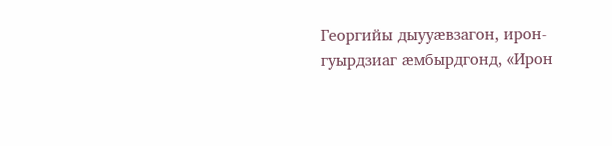Георгийы дыууæвзагон, ирон-гуырдзиаг æмбырдгонд, «Ирон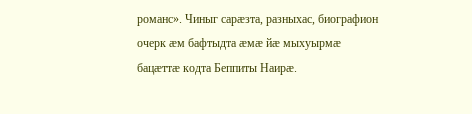романс». Чиныг сарæзта, разныхас, биографион очерк æм бафтыдта æмæ йæ мыхуырмæ бацæттæ кодта Беппиты Наирæ.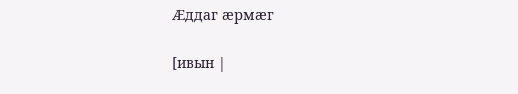Æддаг æрмæг

[ивын |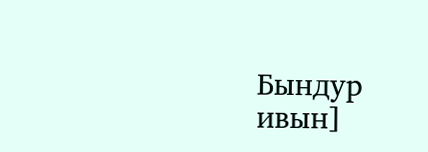Бындур ивын]